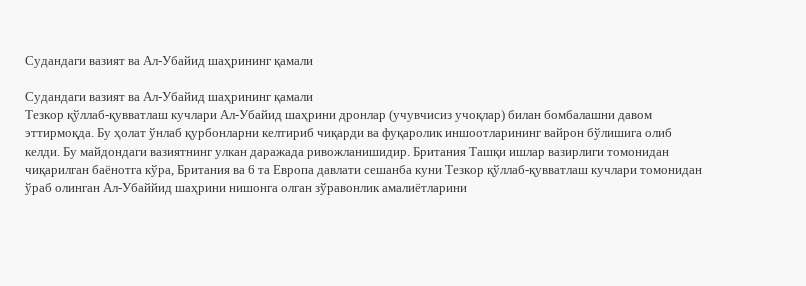Судандаги вазият ва Ал-Убайид шаҳрининг қамали

Судандаги вазият ва Ал-Убайид шаҳрининг қамали
Тезкор қўллаб-қувватлаш кучлари Ал-Убайид шаҳрини дронлар (учувчисиз учоқлар) билан бомбалашни давом эттирмоқда. Бу ҳолат ўнлаб қурбонларни келтириб чиқарди ва фуқаролик иншоотларининг вайрон бўлишига олиб келди. Бу майдондаги вазиятнинг улкан даражада ривожланишидир. Британия Ташқи ишлар вазирлиги томонидан чиқарилган баёнотга кўра, Британия ва 6 та Европа давлати сешанба куни Тезкор қўллаб-қувватлаш кучлари томонидан ўраб олинган Ал-Убаййид шаҳрини нишонга олган зўравонлик амалиётларини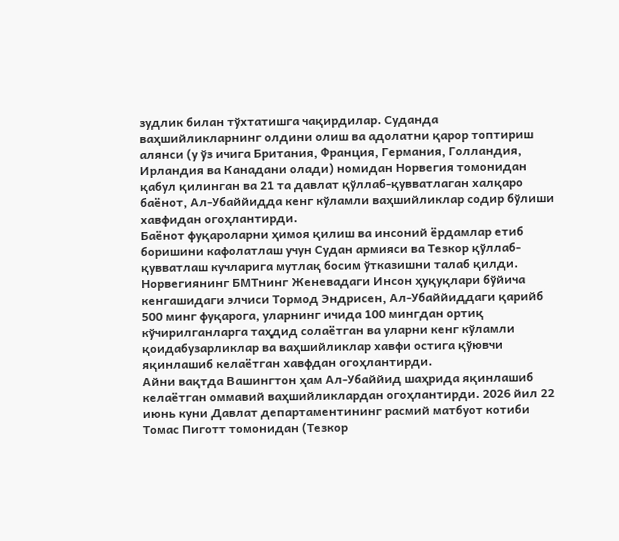зудлик билан тўхтатишга чақирдилар. Суданда ваҳшийликларнинг олдини олиш ва адолатни қарор топтириш алянси (у ўз ичига Британия, Франция, Германия, Голландия, Ирландия ва Канадани олади) номидан Норвегия томонидан қабул қилинган ва 21 та давлат қўллаб-қувватлаган халқаро баёнот, Ал-Убаййидда кенг кўламли ваҳшийликлар содир бўлиши хавфидан огоҳлантирди.
Баёнот фуқароларни ҳимоя қилиш ва инсоний ёрдамлар етиб боришини кафолатлаш учун Судан армияси ва Тезкор қўллаб-қувватлаш кучларига мутлақ босим ўтказишни талаб қилди. Норвегиянинг БМТнинг Женевадаги Инсон ҳуқуқлари бўйича кенгашидаги элчиси Тормод Эндрисен, Ал-Убаййиддаги қарийб 500 минг фуқарога, уларнинг ичида 100 мингдан ортиқ кўчирилганларга таҳдид солаётган ва уларни кенг кўламли қоидабузарликлар ва ваҳшийликлар хавфи остига қўювчи яқинлашиб келаётган хавфдан огоҳлантирди.
Айни вақтда Вашингтон ҳам Ал-Убаййид шаҳрида яқинлашиб келаётган оммавий ваҳшийликлардан огоҳлантирди. 2026 йил 22 июнь куни Давлат департаментининг расмий матбуот котиби Томас Пиготт томонидан (Тезкор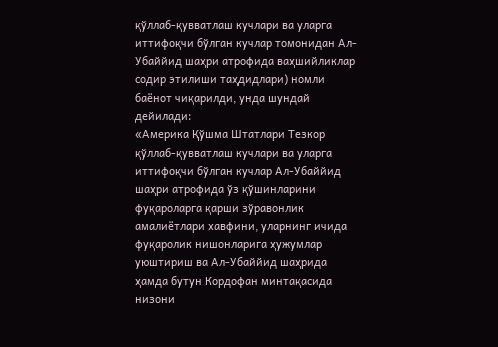қўллаб-қувватлаш кучлари ва уларга иттифоқчи бўлган кучлар томонидан Ал-Убаййид шаҳри атрофида ваҳшийликлар содир этилиши таҳдидлари) номли баёнот чиқарилди, унда шундай дейилади:
«Америка Қўшма Штатлари Тезкор қўллаб-қувватлаш кучлари ва уларга иттифоқчи бўлган кучлар Ал-Убаййид шаҳри атрофида ўз қўшинларини фуқароларга қарши зўравонлик амалиётлари хавфини, уларнинг ичида фуқаролик нишонларига ҳужумлар уюштириш ва Ал-Убаййид шаҳрида ҳамда бутун Кордофан минтақасида низони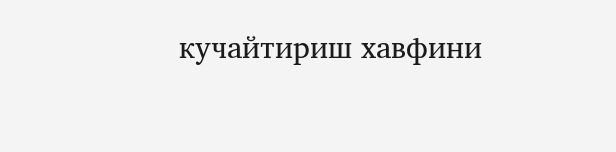кучайтириш хавфини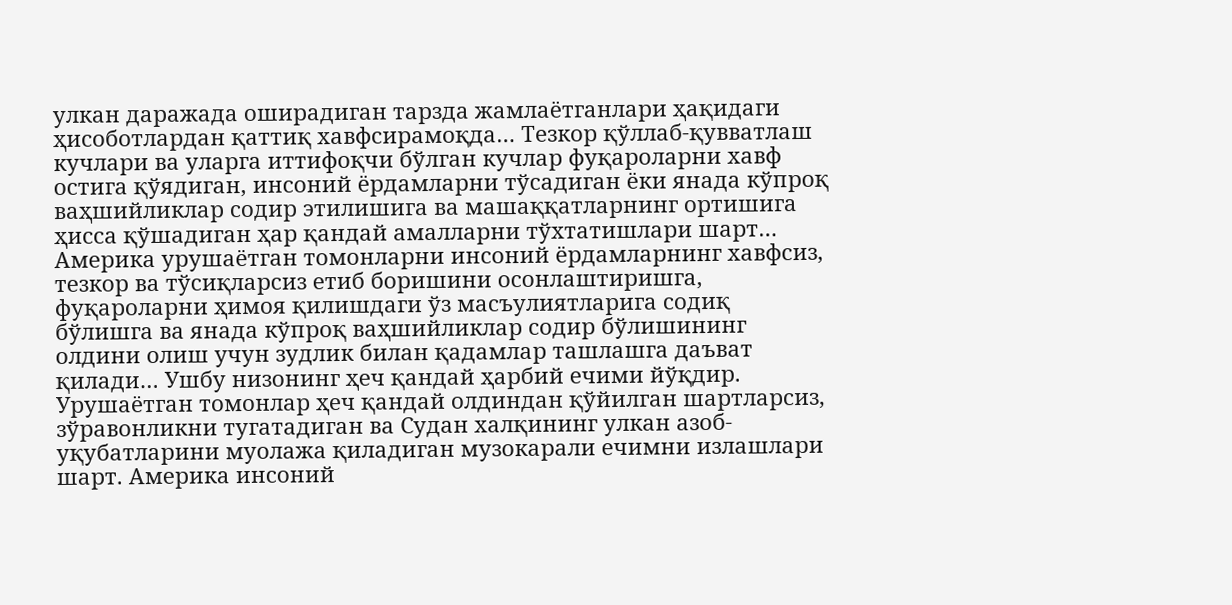улкан даражада оширадиган тарзда жамлаётганлари ҳақидаги ҳисоботлардан қаттиқ хавфсирамоқда… Тезкор қўллаб-қувватлаш кучлари ва уларга иттифоқчи бўлган кучлар фуқароларни хавф остига қўядиган, инсоний ёрдамларни тўсадиган ёки янада кўпроқ ваҳшийликлар содир этилишига ва машаққатларнинг ортишига ҳисса қўшадиган ҳар қандай амалларни тўхтатишлари шарт… Америка урушаётган томонларни инсоний ёрдамларнинг хавфсиз, тезкор ва тўсиқларсиз етиб боришини осонлаштиришга, фуқароларни ҳимоя қилишдаги ўз масъулиятларига содиқ бўлишга ва янада кўпроқ ваҳшийликлар содир бўлишининг олдини олиш учун зудлик билан қадамлар ташлашга даъват қилади… Ушбу низонинг ҳеч қандай ҳарбий ечими йўқдир. Урушаётган томонлар ҳеч қандай олдиндан қўйилган шартларсиз, зўравонликни тугатадиган ва Судан халқининг улкан азоб-уқубатларини муолажа қиладиган музокарали ечимни излашлари шарт. Америка инсоний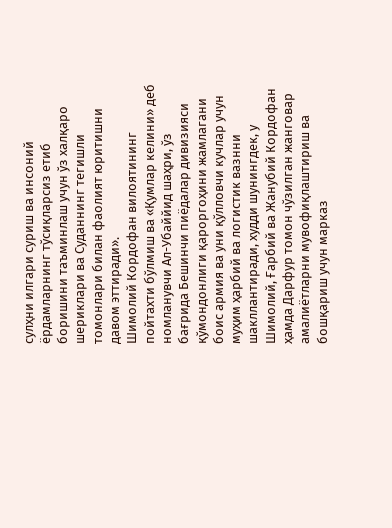сулҳни илгари суриш ва инсоний ёрдамларнинг тўсиқларсиз етиб боришини таъминлаш учун ўз халқаро шериклари ва Суданнинг тегишли томонлари билан фаолият юритишни давом эттиради».
Шимолий Кордофан вилоятининг пойтахти бўлмиш ва «Қумлар келини» деб номланувчи Ал-Убаййид шаҳри, ўз бағрида Бешинчи пиёдалар дивизияси қўмондонлиги қароргоҳини жамлагани боис армия ва уни қўлловчи кучлар учун муҳим ҳарбий ва логистик вазнни шакллантиради, худди шунингдек, у Шимолий, Ғарбий ва Жанубий Кордофан ҳамда Дарфур томон чўзилган жанговар амалиётларни мувофиқлаштириш ва бошқариш учун марказ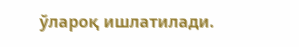ўлароқ ишлатилади.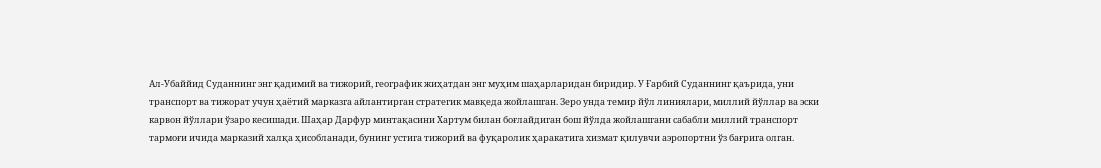Ал-Убаййид Суданнинг энг қадимий ва тижорий, географик жиҳатдан энг муҳим шаҳарларидан биридир. У Ғарбий Суданнинг қаърида, уни транспорт ва тижорат учун ҳаётий марказга айлантирган стратегик мавқеда жойлашган. Зеро унда темир йўл линиялари, миллий йўллар ва эски карвон йўллари ўзаро кесишади. Шаҳар Дарфур минтақасини Хартум билан боғлайдиган бош йўлда жойлашгани сабабли миллий транспорт тармоғи ичида марказий халқа ҳисобланади, бунинг устига тижорий ва фуқаролик ҳаракатига хизмат қилувчи аэропортни ўз бағрига олган.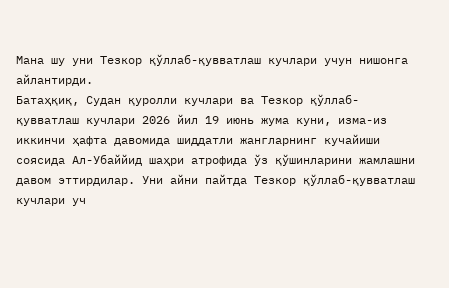Мана шу уни Тезкор қўллаб-қувватлаш кучлари учун нишонга айлантирди.
Батаҳқиқ, Судан қуролли кучлари ва Тезкор қўллаб-қувватлаш кучлари 2026 йил 19 июнь жума куни, изма-из иккинчи ҳафта давомида шиддатли жангларнинг кучайиши соясида Ал-Убаййид шаҳри атрофида ўз қўшинларини жамлашни давом эттирдилар. Уни айни пайтда Тезкор қўллаб-қувватлаш кучлари уч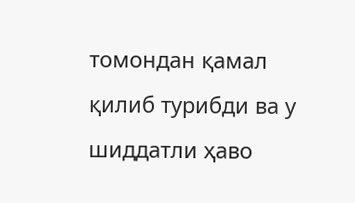томондан қамал қилиб турибди ва у шиддатли ҳаво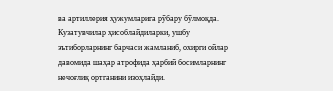ва артиллерия ҳужумларига рўбару бўлмоқда. Кузатувчилар ҳисоблайдиларки, ушбу эътиборларнинг барчаси жамланиб, охирги ойлар давомида шаҳар атрофида ҳарбий босимларнинг нечоғлиқ ортганини изоҳлайди.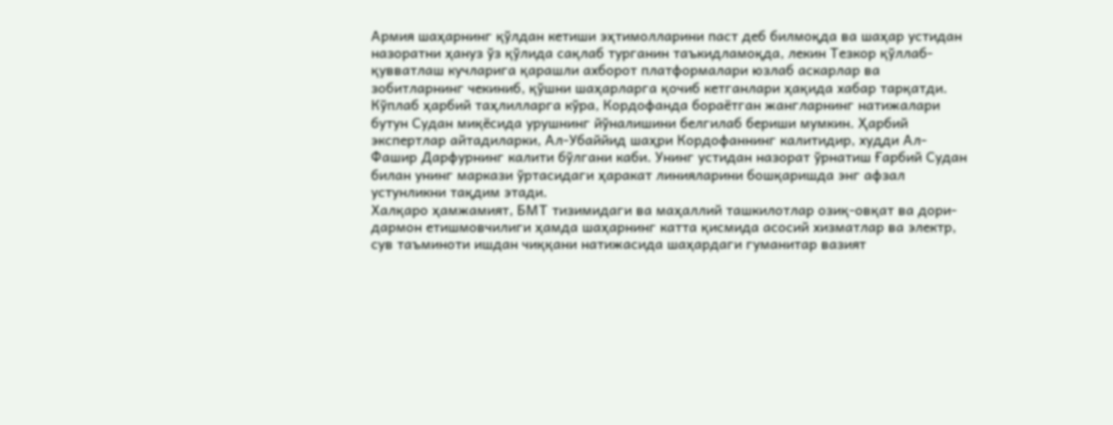Армия шаҳарнинг қўлдан кетиши эҳтимолларини паст деб билмоқда ва шаҳар устидан назоратни ҳануз ўз қўлида сақлаб турганин таъкидламоқда, лекин Тезкор қўллаб-қувватлаш кучларига қарашли ахборот платформалари юзлаб аскарлар ва зобитларнинг чекиниб, қўшни шаҳарларга қочиб кетганлари ҳақида хабар тарқатди. Кўплаб ҳарбий таҳлилларга кўра, Кордофанда бораётган жангларнинг натижалари бутун Судан миқёсида урушнинг йўналишини белгилаб бериши мумкин. Ҳарбий экспертлар айтадиларки, Ал-Убаййид шаҳри Кордофаннинг калитидир, худди Ал-Фашир Дарфурнинг калити бўлгани каби. Унинг устидан назорат ўрнатиш Ғарбий Судан билан унинг маркази ўртасидаги ҳаракат линияларини бошқаришда энг афзал устунликни тақдим этади.
Халқаро ҳамжамият, БМТ тизимидаги ва маҳаллий ташкилотлар озиқ-овқат ва дори-дармон етишмовчилиги ҳамда шаҳарнинг катта қисмида асосий хизматлар ва электр, сув таъминоти ишдан чиққани натижасида шаҳардаги гуманитар вазият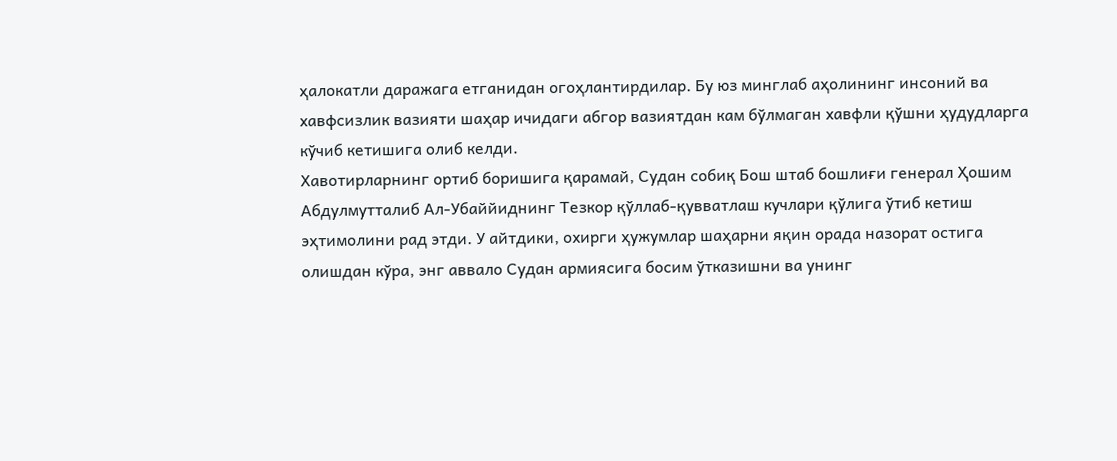ҳалокатли даражага етганидан огоҳлантирдилар. Бу юз минглаб аҳолининг инсоний ва хавфсизлик вазияти шаҳар ичидаги абгор вазиятдан кам бўлмаган хавфли қўшни ҳудудларга кўчиб кетишига олиб келди.
Хавотирларнинг ортиб боришига қарамай, Судан собиқ Бош штаб бошлиғи генерал Ҳошим Абдулмутталиб Ал-Убаййиднинг Тезкор қўллаб-қувватлаш кучлари қўлига ўтиб кетиш эҳтимолини рад этди. У айтдики, охирги ҳужумлар шаҳарни яқин орада назорат остига олишдан кўра, энг аввало Судан армиясига босим ўтказишни ва унинг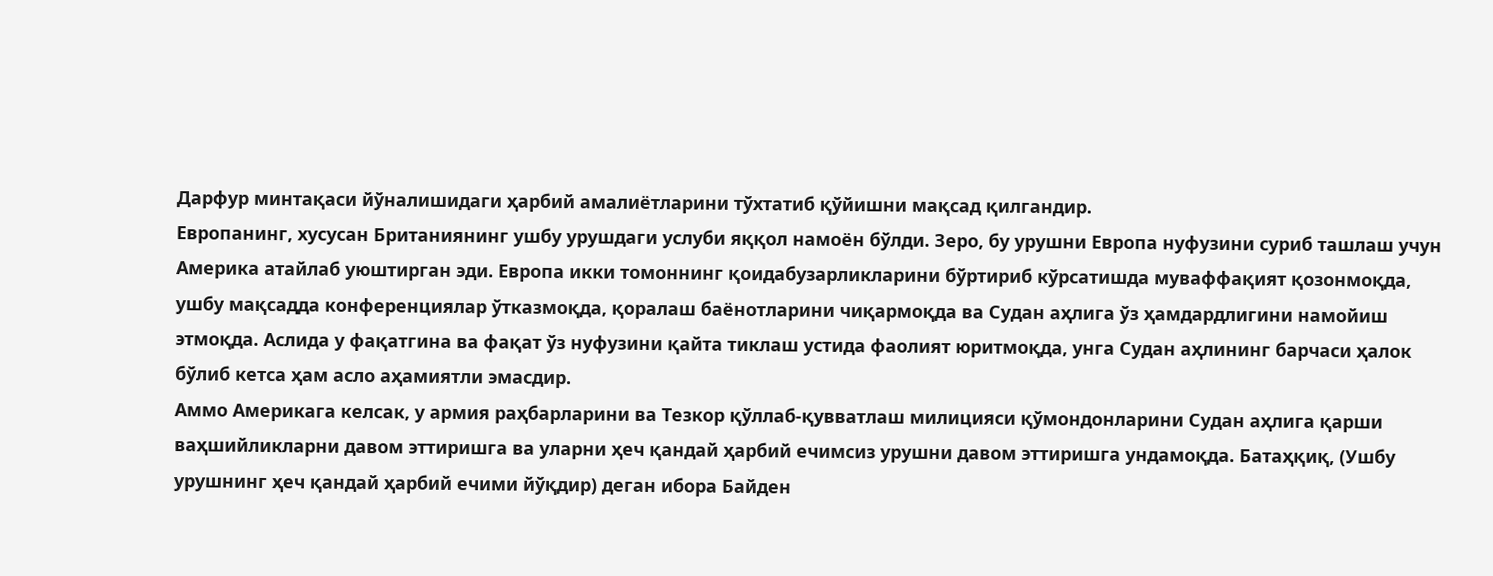Дарфур минтақаси йўналишидаги ҳарбий амалиётларини тўхтатиб қўйишни мақсад қилгандир.
Европанинг, хусусан Британиянинг ушбу урушдаги услуби яққол намоён бўлди. Зеро, бу урушни Европа нуфузини суриб ташлаш учун Америка атайлаб уюштирган эди. Европа икки томоннинг қоидабузарликларини бўртириб кўрсатишда муваффақият қозонмоқда, ушбу мақсадда конференциялар ўтказмоқда, қоралаш баёнотларини чиқармоқда ва Судан аҳлига ўз ҳамдардлигини намойиш этмоқда. Аслида у фақатгина ва фақат ўз нуфузини қайта тиклаш устида фаолият юритмоқда, унга Судан аҳлининг барчаси ҳалок бўлиб кетса ҳам асло аҳамиятли эмасдир.
Аммо Америкага келсак, у армия раҳбарларини ва Тезкор қўллаб-қувватлаш милицияси қўмондонларини Судан аҳлига қарши ваҳшийликларни давом эттиришга ва уларни ҳеч қандай ҳарбий ечимсиз урушни давом эттиришга ундамоқда. Батаҳқиқ, (Ушбу урушнинг ҳеч қандай ҳарбий ечими йўқдир) деган ибора Байден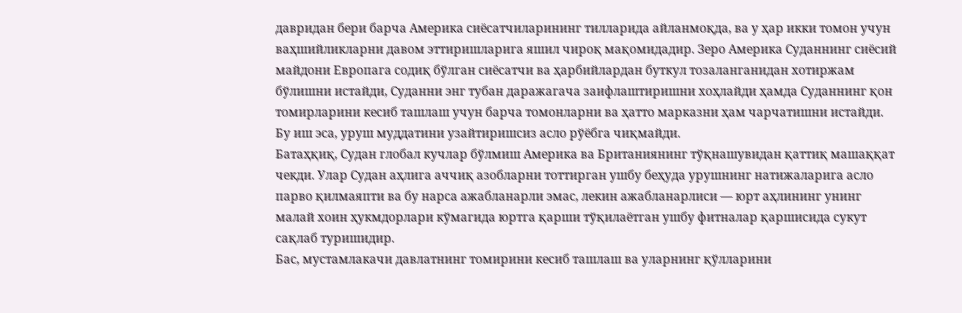давридан бери барча Америка сиёсатчиларининг тилларида айланмоқда, ва у ҳар икки томон учун ваҳшийликларни давом эттиришларига яшил чироқ мақомидадир. Зеро Америка Суданнинг сиёсий майдони Европага содиқ бўлган сиёсатчи ва ҳарбийлардан буткул тозаланганидан хотиржам бўлишни истайди, Суданни энг тубан даражагача заифлаштиришни хоҳлайди ҳамда Суданнинг қон томирларини кесиб ташлаш учун барча томонларни ва ҳатто марказни ҳам чарчатишни истайди. Бу иш эса, уруш муддатини узайтиришсиз асло рўёбга чиқмайди.
Батаҳқиқ, Судан глобал кучлар бўлмиш Америка ва Британиянинг тўқнашувидан қаттиқ машаққат чекди. Улар Судан аҳлига аччиқ азобларни тоттирган ушбу беҳуда урушнинг натижаларига асло парво қилмаяпти ва бу нарса ажабланарли эмас, лекин ажабланарлиси — юрт аҳлининг унинг малай хоин ҳукмдорлари кўмагида юртга қарши тўқилаётган ушбу фитналар қаршисида сукут сақлаб туришидир.
Бас, мустамлакачи давлатнинг томирини кесиб ташлаш ва уларнинг қўлларини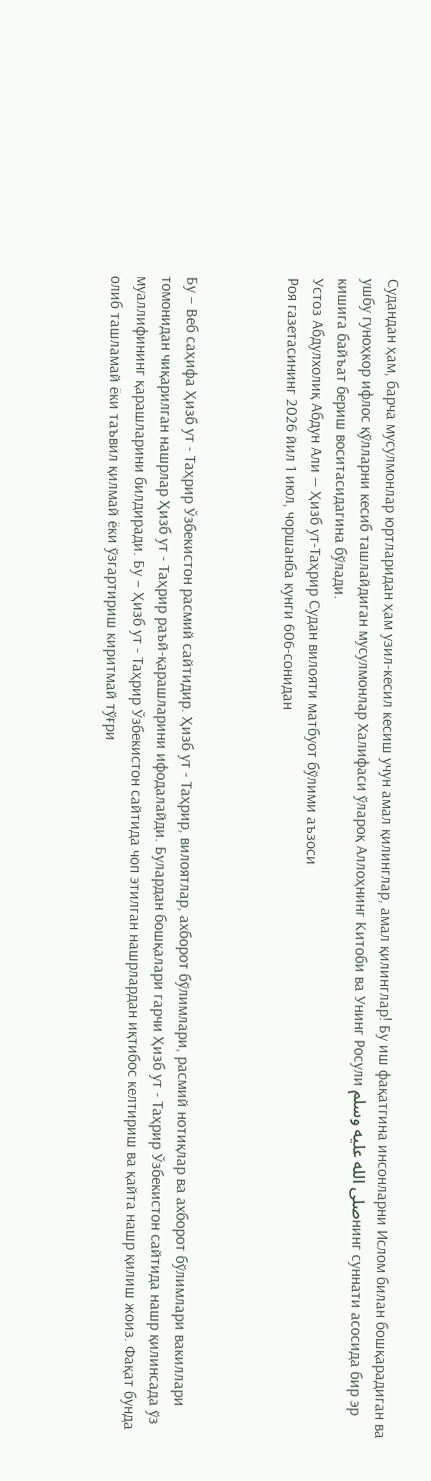Судандан ҳам, барча мусулмонлар юртларидан ҳам узил-кесил кесиш учун амал қилинглар, амал қилинглар! Бу иш фақатгина инсонларни Ислом билан бошқарадиган ва ушбу гуноҳкор ифлос қўлларни кесиб ташлайдиган мусулмонлар Халифаси ўлароқ Аллоҳнинг Китоби ва Унинг Росули صلى الله عليه وسلمнинг суннати асосида бир эр кишига байъат бериш воситасидагина бўлади.
Устоз Абдулхолиқ Абдун Али — Ҳизб ут-Таҳрир Судан вилояти матбуот бўлими аъзоси
Роя газетасининг 2026 йил 1 июл, чоршанба кунги 606-сонидан



Бу – Веб саҳифа Ҳизб ут - Таҳрир Ўзбекистон расмий сайтидир. Ҳизб ут - Таҳрир, вилоятлар, ахборот бўлимлари, расмий нотиқлар ва ахборот бўлимлари вакиллари томонидан чиқарилган нашрлар Ҳизб ут - Таҳрир раъй-қарашларини ифодалайди. Булардан бошқалари гарчи Ҳизб ут - Таҳрир Ўзбекистон сайтида нашр қилинсада ўз муаллифининг қарашларини билдиради. Бу – Ҳизб ут - Таҳрир Ўзбекистон сайтида чоп этилган нашрлардан иқтибос келтириш ва қайта нашр қилиш жоиз. Фақат бунда олиб ташламай ёки таъвил қилмай ёки ўзгартириш киритмай тўғри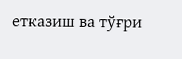етказиш ва тўғри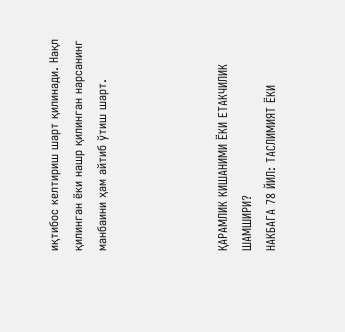иқтибос келтириш шарт қилинади. Нақл қилинган ёки нашр қилинган нарсанинг манбаини ҳам айтиб ўтиш шарт.




ҚАРАМЛИК КИШАНИМИ ЁКИ ЕТАКЧИЛИК ШАМШИРИ?
НАКБАГА 78 ЙИЛ: ТАСЛИМИЯТ ЁКИ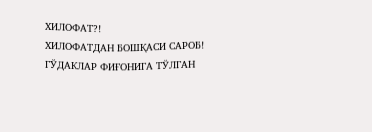ХИЛОФАТ?!
ХИЛОФАТДАН БОШҚАСИ САРОБ!
ГЎДАКЛАР ФИҒОНИГА ТЎЛГАН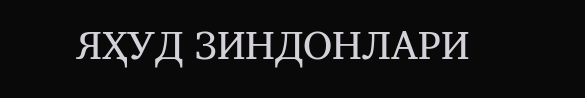ЯҲУД ЗИНДОНЛАРИ